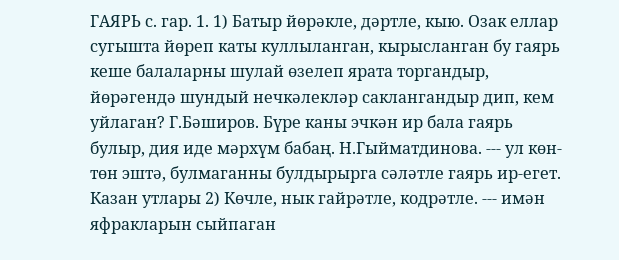ГАЯРЬ с. гар. 1. 1) Батыр йөрәкле, дәртле, кыю. Озак еллар сугышта йөреп каты куллыланган, кырысланган бу гаярь кеше балаларны шулай өзелеп ярата торгандыр, йөрәгендә шундый нечкәлекләр саклангандыр дип, кем уйлаган? Г.Бәширов. Бүре каны эчкән ир бала гаярь булыр, дия иде мәрхүм бабаң. Н.Гыйматдинова. --- ул көн-төн эштә, булмаганны булдырырга сәләтле гаярь ир-егет. Казан утлары 2) Көчле, нык гайрәтле, кодрәтле. --- имән яфракларын сыйпаган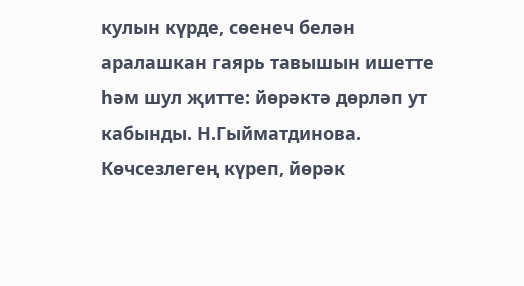кулын күрде, сөенеч белән аралашкан гаярь тавышын ишетте һәм шул җитте: йөрәктә дөрләп ут кабынды. Н.Гыйматдинова. Көчсезлегең күреп, йөрәк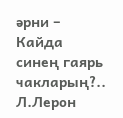әрни – Кайда синең гаярь чакларың?.. Л.Лерон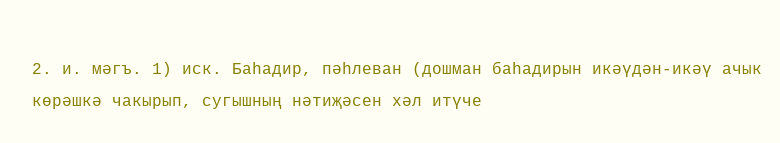2. и. мәгъ. 1) иск. Баһадир, пәһлеван (дошман баһадирын икәүдән-икәү ачык көрәшкә чакырып, сугышның нәтиҗәсен хәл итүче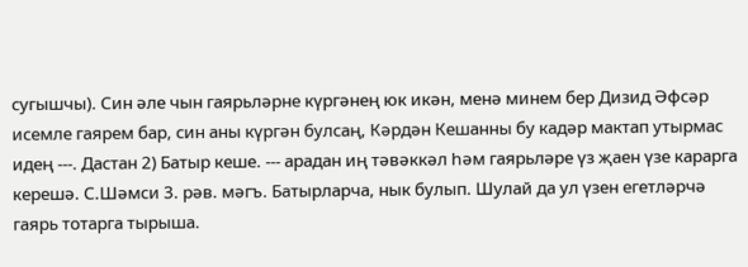сугышчы). Син әле чын гаярьләрне күргәнең юк икән, менә минем бер Дизид Әфсәр исемле гаярем бар, син аны күргән булсаң, Кәрдән Кешанны бу кадәр мактап утырмас идең ---. Дастан 2) Батыр кеше. --- арадан иң тәвәккәл һәм гаярьләре үз җаен үзе карарга керешә. С.Шәмси 3. рәв. мәгъ. Батырларча, нык булып. Шулай да ул үзен егетләрчә гаярь тотарга тырыша.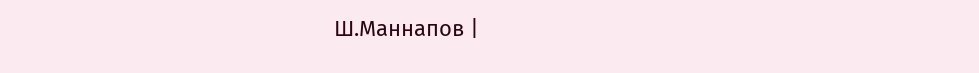Ш.Маннапов |